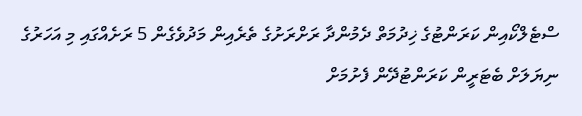ސްޓެލްކޯއިން ކަރަންޓުގެ ޚިދުމަތް ދެމުންދާ ރަށްރަށުގެ ތެރެއިން މަދުވެގެން 5 ރަށެއްގައި މި އަހަރުގެ ނިޔަލަށް ބެޓަރީން ކަރަންޓުދޭން ފެށުމަށް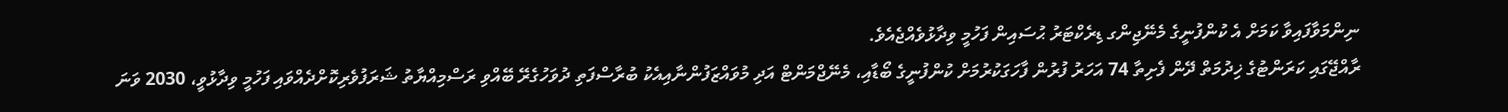ނިންމަވާފައިވާ ކަމަށް އެ ކުންފުނީގެ މެނޭޖިންގ ޑިރެކްޓަރު ޙުސައިން ފަހުމީ ވިދާޅުވެއްޖެއެވެ.
ރާއްޖޭގައި ކަރަންޓުގެ ޚިދުމަތް ދޭން ފެށިތާ 74 އަހަރު ފުރުން ފާހަގަކުރުމަށް ކުންފުނީގެ ބޯޑާއި، މެނޭޖްމަންޓް އަދި މުވައްޒަފުންނާއިއެކު ބުރާސްފަތި ދުވަހުގެރޭ ބޭއްވި ރަސްމިއްޔާތު ޝަރަފުވެރިކޮށްދެއްވައި ފަހުމީ ވިދާޅުވީ، 2030 ވަނަ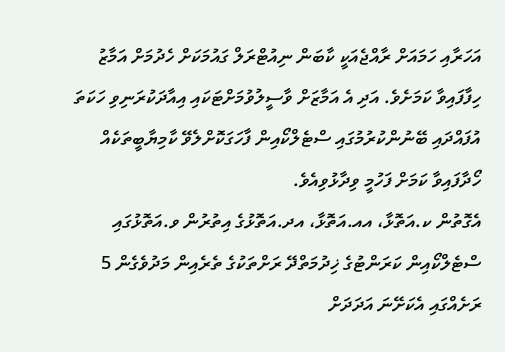އަހަރާއި ހަމައަށް ރާއްޖެއަކީ ކާބަން ނިއުޓްރަލް ގައުމަކަށް ހެދުމަށް އަމާޒު ހިފާފައިވާ ކަމަށެވެ. އަދި އެ އަމާޒަށް ވާސީލުވުމަށްޓަކައި އިއާދަކުރަނިވި ހަކަތަ އުފައްދައި ބޭނުންކުރުމުގައި ސްޓެލްކޯއިން ފާހަގަކޮށްލެވޭ ކާމިޔާބީތަކެއް ހޯދާފައިވާ ކަމަށް ފަހުމީ ވިދާޅުވިއެވެ.
އެގޮތުން ކ.އަތޮޅާ، އއ.އަތޮޅާ، އދ.އަތޮޅުގެ އިތުރުން ވ.އަތޮޅުގައި ސްޓެލްކޯއިން ކަރަންޓުގެ ޚިދުމަތްދޭ ރަށްތަކުގެ ތެރެއިން މަދުވެގެން 5 ރަށެއްގައި އެކަށޭނަ އަދަދަށް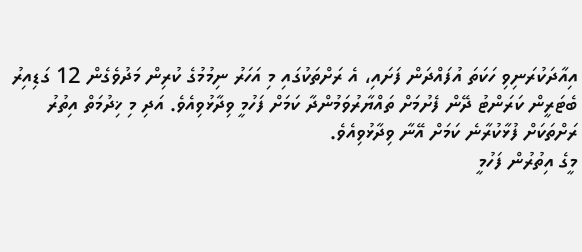އިއާދަކުރަނިވި ހަކަތަ އުފައްދަން ފަށައި، އެ ރަށްތަކުގައި މި އަހަރު ނިމުމުގެ ކުރިން މަދުވެގެން 12 ގަޑިއިރު ބެޓަރީން ކަރަންޓު ދޭން ފެށުމަށް ތައްޔާރުވަމުންދާ ކަމަށް ފަހުމީ ވިދާޅުވިއެވެ. އަދި މި ޚިދުމަތް އިތުރު ރަށްތަކަށް ފުޅާކުރާނެ ކަމަށް އޭނާ ވިދާޅުވިއެވެ.
މީގެ އިތުރުން ފަހުމީ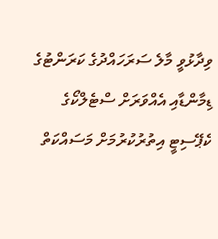ވިދާޅުވީ މާލެ ސަރަހައްދުގެ ކަރަންޓުގެ ޑިމާންޑާއި އެއްވަރަށް ސްޓެލްކޯގެ ކެޕޭސިޓީ އިތުރުކުރުމަށް މަސައްކަތް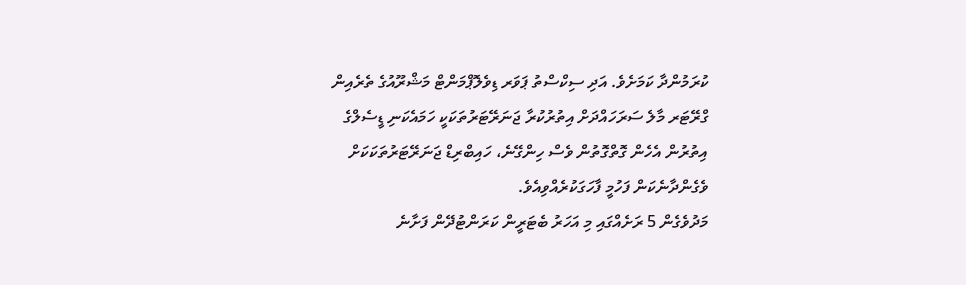ކުރަމުންދާ ކަމަށެވެ. އަދި ސިކްސްތު ޕަވަރ ޑިވެލޮޕްމަންޓް މަޝްރޫއުގެ ތެރެއިން ގްރޭޓަރ މާލެ ސަރަހައްދަށް އިތުރުކުރާ ޖަނަރޭޓަރުތަކަކީ ހަމައެކަނި ޑީސެލްގެ އިތުރުން އެހެން ގޮތްގޮތުން ވެސް ހިންގޭނެ، ހައިބްރިޑް ޖަނަރޭޓަރުތަކަކަށް ވެގެންދާނެކަން ފަހުމީ ފާހަގަކުރެއްވިއެވެ.
މަދުވެގެން 5 ރަށެއްގައި މި އަހަރު ބެޓަރީން ކަރަންޓުދޭން ފަށާނެ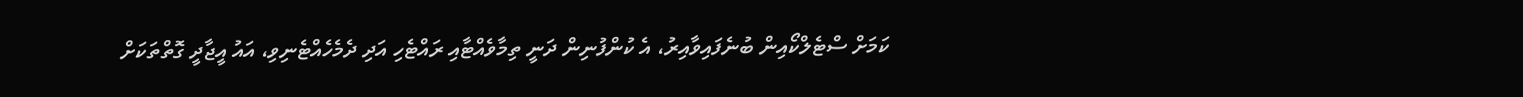ކަމަށް ސްޓެލްކޯއިން ބުނެފައިވާއިރު، އެ ކުންފުނިން ދަނީ ތިމާވެއްޓާއި ރައްޓެހި އަދި ދެމެހެއްޓެނިވި، އައު އީޖާދީ ގޮތްތަކަށް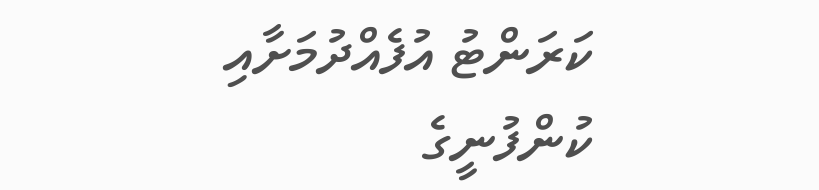ކަރަންޓު އުފެއްދުމަށާއި ކުންފުނީގެ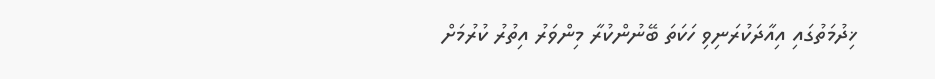ޚިދުމަތުގައި އިއާދަކުރަނިވި ހަކަތަ ބޭނުންކުރާ މިންވަރު އިތުރު ކުރުމަށް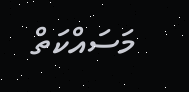މަސައްކަތް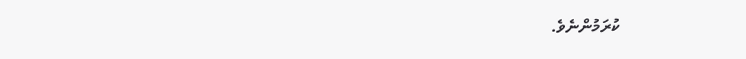ކުރަމުންނެވެ.